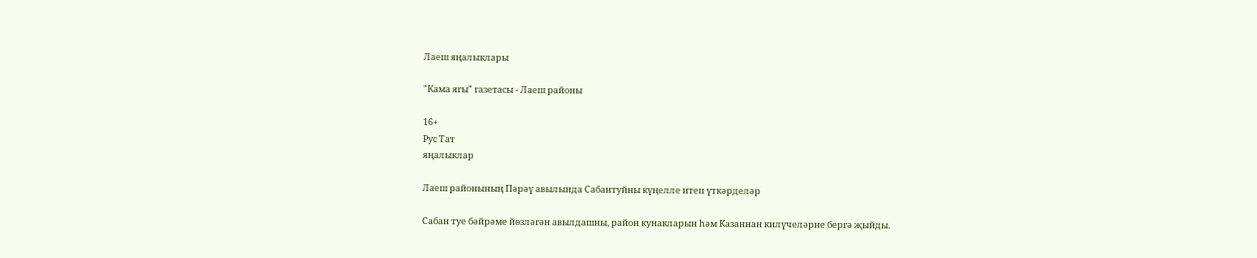Лаеш яңалыклары

"Кама ягы" газетасы - Лаеш районы

16+
Рус Тат
яңалыклар

Лаеш районының Пәрәү авылында Сабантуйны күңелле итеп үткәрделәр

Сабан туе бәйрәме йөзләгән авылдашны, район кунакларын һәм Казаннан килүчеләрне бергә җыйды.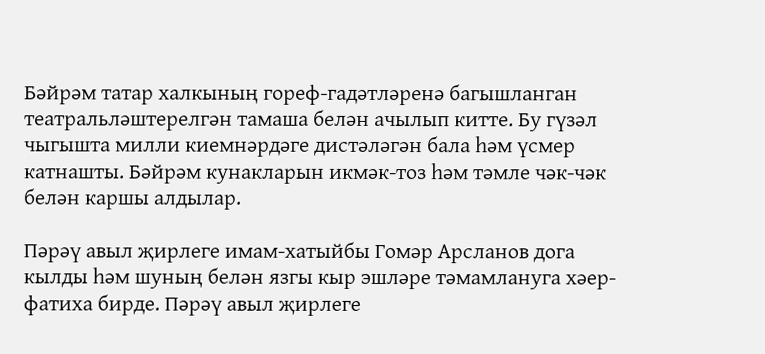Бәйрәм татар халкының гореф-гадәтләренә багышланган театральләштерелгән тамаша белән ачылып китте. Бу гүзәл чыгышта милли киемнәрдәге дистәләгән бала һәм үсмер катнашты. Бәйрәм кунакларын икмәк-тоз һәм тәмле чәк-чәк белән каршы алдылар.

Пәрәү авыл җирлеге имам-хатыйбы Гомәр Арсланов дога кылды һәм шуның белән язгы кыр эшләре тәмамлануга хәер-фатиха бирде. Пәрәү авыл җирлеге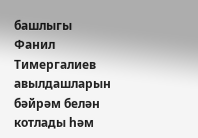башлыгы Фанил Тимергалиев авылдашларын бәйрәм белән котлады һәм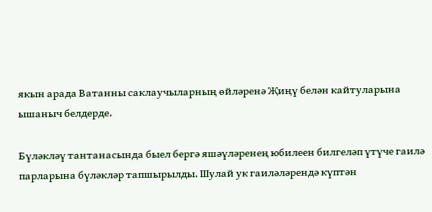якын арада Ватанны саклаучыларның өйләренә Җиңү белән кайтуларына ышаныч белдерде.

Бүләкләү тантанасында быел бергә яшәүләренең юбилеен билгеләп үтүче гаилә парларына бүләкләр тапшырылды. Шулай ук гаиләләрендә күптән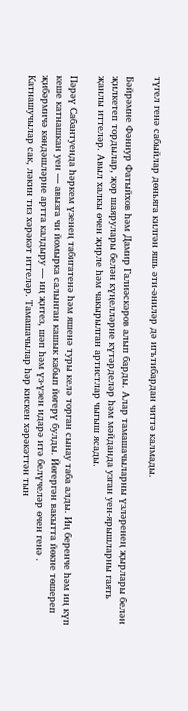түгел генә сабыйлар дөньяга килгән яшь әти-әниләр дә игътибардан читтә калмады.

Бәйрәмне Фәннур Фатыйхов һәм Дамир Галиәскәров алып барды. Алар тамашачыларны үзләренең җырлары белән җилкетеп тордылар, җор шаярулары белән күңелләрне күтәрделәр һәм мәйданда узган уен-ярышларны гаять җанлы иттеләр. Авыл халкы өчен җирле һәм чакырылган артистлар чыгыш ясады.

Пәрәү Сабантуенда һәркем үзенең табигатенә һәм яшенә туры келә торган сынау таба алды. Иң беренче һәм иң күп кеше катнашкан уен — авызга чи йомырка салынган кашык кабып йөгерү булды. Йөгергән вакытта йөкне төшереп җибәрмичә көндәшләрне артта калдыру — иң җитез, шәп һәм үз-үзен идарә итә белүчеләр өчен генә . Катнашучылар сак, ләкин тиз хәрәкәт иттеләр. Тамашачылар һәр кискен хәрәкәттән тын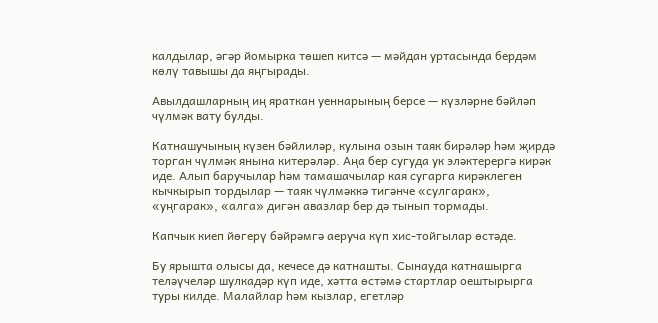калдылар, әгәр йомырка төшеп китсә — мәйдан уртасында бердәм көлү тавышы да яңгырады.

Авылдашларның иң яраткан уеннарының берсе — күзләрне бәйләп чүлмәк вату булды.

Катнашучының күзен бәйлиләр, кулына озын таяк бирәләр һәм җирдә торган чүлмәк янына китерәләр. Аңа бер сугуда ук эләктерергә кирәк иде. Алып баручылар һәм тамашачылар кая сугарга кирәклеген кычкырып тордылар — таяк чүлмәккә тигәнче «сулгарак», «уңгарак», «алга» дигән авазлар бер дә тынып тормады.

Капчык киеп йөгерү бәйрәмгә аеруча күп хис-тойгылар өстәде.

Бу ярышта олысы да, кечесе дә катнашты. Сынауда катнашырга теләүчеләр шулкадәр күп иде, хәтта өстәмә стартлар оештырырга туры килде. Малайлар һәм кызлар, егетләр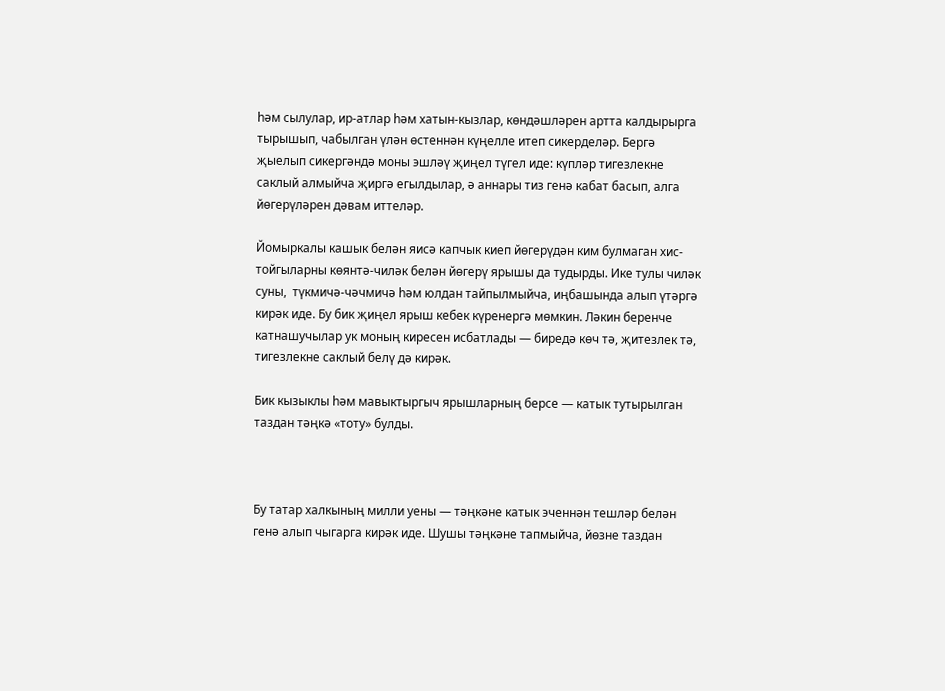һәм сылулар, ир-атлар һәм хатын-кызлар, көндәшләрен артта калдырырга тырышып, чабылган үлән өстеннән күңелле итеп сикерделәр. Бергә җыелып сикергәндә моны эшләү җиңел түгел иде: күпләр тигезлекне саклый алмыйча җиргә егылдылар, ә аннары тиз генә кабат басып, алга йөгерүләрен дәвам иттеләр.

Йомыркалы кашык белән яисә капчык киеп йөгерүдән ким булмаган хис-тойгыларны көянтә-чиләк белән йөгерү ярышы да тудырды. Ике тулы чиләк суны,  түкмичә-чәчмичә һәм юлдан тайпылмыйча, иңбашында алып үтәргә кирәк иде. Бу бик җиңел ярыш кебек күренергә мөмкин. Ләкин беренче катнашучылар ук моның киресен исбатлады — биредә көч тә, җитезлек тә, тигезлекне саклый белү дә кирәк.

Бик кызыклы һәм мавыктыргыч ярышларның берсе — катык тутырылган таздан тәңкә «тоту» булды.



Бу татар халкының милли уены — тәңкәне катык эченнән тешләр белән генә алып чыгарга кирәк иде. Шушы тәңкәне тапмыйча, йөзне таздан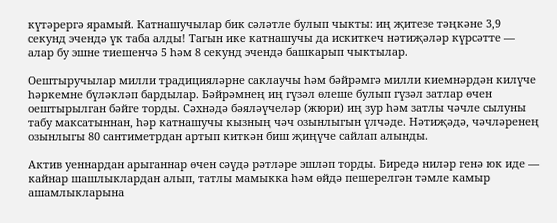күтәрергә ярамый. Катнашучылар бик сәләтле булып чыкты: иң җитезе тәңкәне 3,9 секунд эчендә үк таба алды! Тагын ике катнашучы да искиткеч нәтиҗәләр күрсәтте — алар бу эшне тиешенчә 5 һәм 8 секунд эчендә башкарып чыктылар.

Оештыручылар милли традицияләрне саклаучы һәм бәйрәмгә милли киемнәрдән килүче һәркемне бүләкләп бардылар. Бәйрәмнең иң гүзәл өлеше булып гүзәл затлар өчен оештырылган бәйге торды. Сәхнәдә бәяләүчеләр (жюри) иң зур һәм затлы чәчле сылуны табу максатыннан, һәр катнашучы кызның чәч озынлыгын үлчәде. Нәтиҗәдә, чәчләренең озынлыгы 80 сантиметрдан артып киткән биш җиңүче сайлап алынды.

Актив уеннардан арыганнар өчен сәүдә рәтләре эшләп торды. Биредә ниләр генә юк иде — кайнар шашлыклардан алып, татлы мамыкка һәм өйдә пешерелгән тәмле камыр ашамлыкларына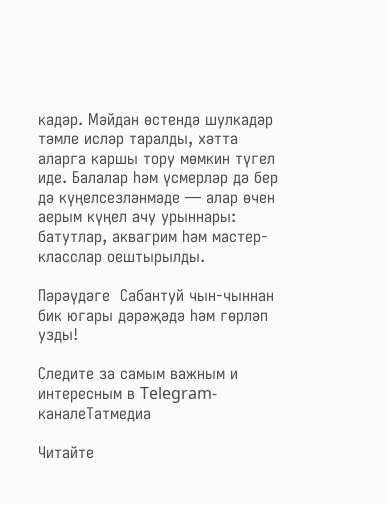кадәр. Мәйдан өстендә шулкадәр тәмле исләр таралды, хәтта аларга каршы тору мөмкин түгел иде. Балалар һәм үсмерләр дә бер дә күңелсезләнмәде — алар өчен аерым күңел ачу урыннары: батутлар, аквагрим һәм мастер-класслар оештырылды.

Пәрәүдәге  Сабантуй чын-чыннан бик югары дәрәҗәдә һәм гөрләп узды!

Следите за самым важным и интересным в Telegram-каналеТатмедиа

Читайте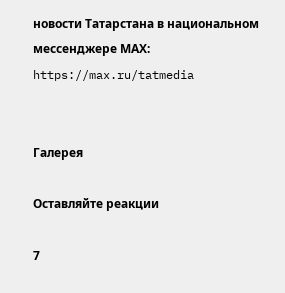новости Татарстана в национальном мессенджере MАХ: https://max.ru/tatmedia


Галерея

Оставляйте реакции

7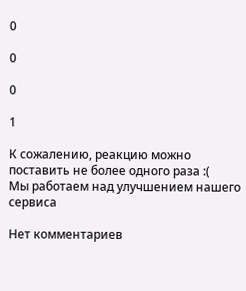0

0

0

1

К сожалению, реакцию можно поставить не более одного раза :(
Мы работаем над улучшением нашего сервиса

Нет комментариев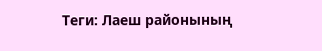Теги: Лаеш районының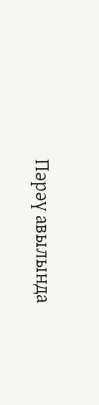Пәрәү авылында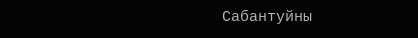Сабантуйны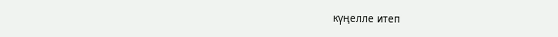күңелле итеп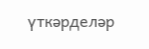үткәрделәр